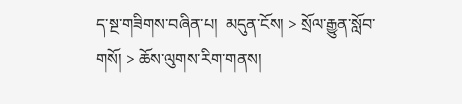ད་སྔ་གཟིགས་བཞིན་པ།  མདུན་ངོས། > སྲོལ་རྒྱུན་སློབ་གསོ། > ཆོས་ལུགས་རིག་གནས།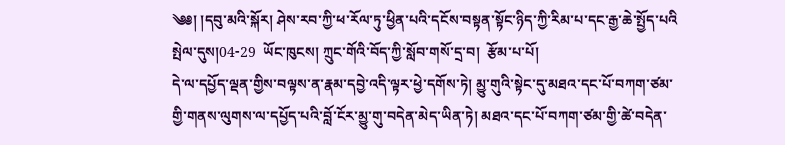༄༅། །དབུ་མའི་སྐོར། ཤེས་རབ་ཀྱི་ཕ་རོལ་ཏུ་ཕྱིན་པའི་དངོས་བསྟན་སྟོང་ཉིད་ཀྱི་རིམ་པ་དང་རྒྱ་ཆེ་སྤྱོད་པའི
སྤེལ་དུས།04-29  ཡོང་ཁུངས། ཀྲུང་གོའི་བོད་ཀྱི་སློབ་གསོ་དྲ་བ།  རྩོམ་པ་པོ།
དེ་ལ་དཔྱོད་ལྡན་གྱིས་བལྟས་ན་རྣམ་དབྱེ་འདི་ལྟར་ཕྱེ་དགོས་ཏེ། མྱུ་གུའི་སྟེང་དུ་མཐའ་དང་པོ་བཀག་ཙམ་གྱི་གནས་ལུགས་ལ་དཔྱོད་པའི་བློ་ངོར་མྱུ་གུ་བདེན་མེད་ཡིན་ཏེ། མཐའ་དང་པོ་བཀག་ཙམ་གྱི་ཚེ་བདེན་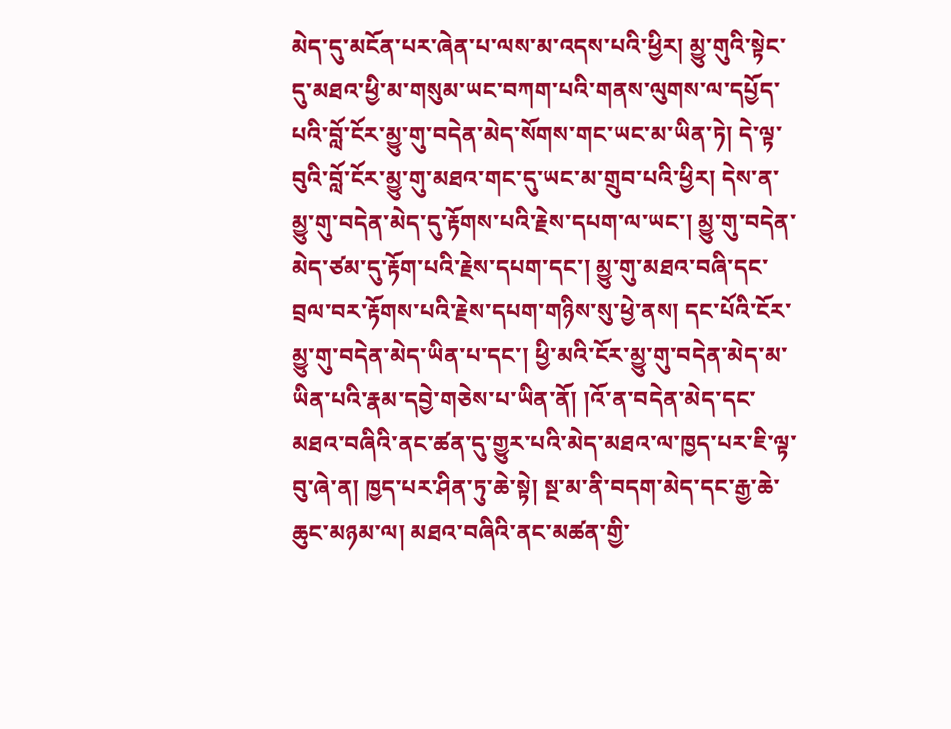མེད་དུ་མངོན་པར་ཞེན་པ་ལས་མ་འདས་པའི་ཕྱིར། མྱུ་གུའི་སྟེང་དུ་མཐའ་ཕྱི་མ་གསུམ་ཡང་བཀག་པའི་གནས་ལུགས་ལ་དཔྱོད་པའི་བློ་ངོར་མྱུ་གུ་བདེན་མེད་སོགས་གང་ཡང་མ་ཡིན་ཏེ། དེ་ལྟ་བུའི་བློ་ངོར་མྱུ་གུ་མཐའ་གང་དུ་ཡང་མ་གྲུབ་པའི་ཕྱིར། དེས་ན་མྱུ་གུ་བདེན་མེད་དུ་རྟོགས་པའི་རྗེས་དཔག་ལ་ཡང་། མྱུ་གུ་བདེན་མེད་ཙམ་དུ་རྟོག་པའི་རྗེས་དཔག་དང་། མྱུ་གུ་མཐའ་བཞི་དང་བྲལ་བར་རྟོགས་པའི་རྗེས་དཔག་གཉིས་སུ་ཕྱེ་ནས། དང་པོའི་ངོར་མྱུ་གུ་བདེན་མེད་ཡིན་པ་དང་། ཕྱི་མའི་ངོར་མྱུ་གུ་བདེན་མེད་མ་ཡིན་པའི་རྣམ་དབྱེ་གཅེས་པ་ཡིན་ནོ། །འོ་ན་བདེན་མེད་དང་མཐའ་བཞིའི་ནང་ཚན་དུ་གྱུར་པའི་མེད་མཐའ་ལ་ཁྱད་པར་ཇི་ལྟ་བུ་ཞེ་ན། ཁྱད་པར་ཤིན་ཏུ་ཆེ་སྟེ། སྔ་མ་ནི་བདག་མེད་དང་རྒྱ་ཆེ་ཆུང་མཉམ་ལ། མཐའ་བཞིའི་ནང་མཚན་གྱི་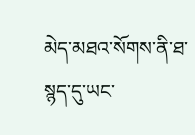མེད་མཐའ་སོགས་ནི་ཐ་སྙད་དུ་ཡང་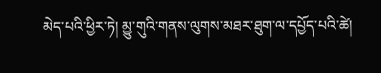མེད་པའི་ཕྱིར་ཏེ། མྱུ་གུའི་གནས་ལུགས་མཐར་ཐུག་ལ་དཔྱོད་པའི་ཚེ།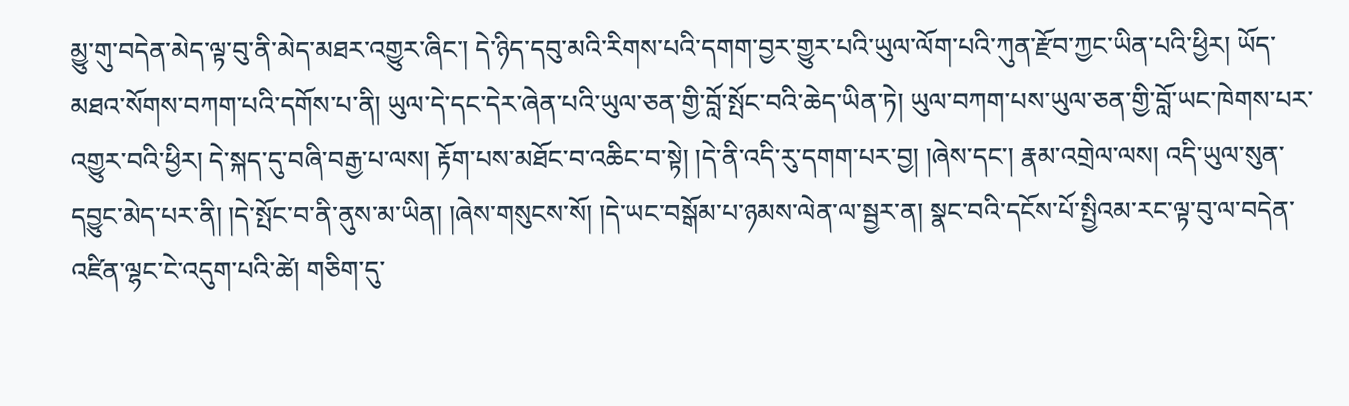མྱུ་གུ་བདེན་མེད་ལྟ་བུ་ནི་མེད་མཐར་འགྱུར་ཞིང་། དེ་ཉིད་དབུ་མའི་རིགས་པའི་དགག་བྱར་གྱུར་པའི་ཡུལ་ལོག་པའི་ཀུན་རྫོབ་ཀྱང་ཡིན་པའི་ཕྱིར། ཡོད་མཐའ་སོགས་བཀག་པའི་དགོས་པ་ནི། ཡུལ་དེ་དང་དེར་ཞེན་པའི་ཡུལ་ཅན་གྱི་བློ་སྤོང་བའི་ཆེད་ཡིན་ཏེ། ཡུལ་བཀག་པས་ཡུལ་ཅན་གྱི་བློ་ཡང་ཁེགས་པར་འགྱུར་བའི་ཕྱིར། དེ་སྐད་དུ་བཞི་བརྒྱ་པ་ལས། རྟོག་པས་མཐོང་བ་འཆིང་བ་སྟེ། །དེ་ནི་འདི་རུ་དགག་པར་བྱ། །ཞེས་དང་། རྣམ་འགྲེལ་ལས། འདི་ཡུལ་སུན་དབྱུང་མེད་པར་ནི། །དེ་སྤོང་བ་ནི་ནུས་མ་ཡིན། །ཞེས་གསུངས་སོ། །དེ་ཡང་བསྒོམ་པ་ཉམས་ལེན་ལ་སྦྱར་ན། སྣང་བའི་དངོས་པོ་སྤྱིའམ་རང་ལྟ་བུ་ལ་བདེན་འཛིན་ལྷང་ངེ་འདུག་པའི་ཚེ། གཅིག་དུ་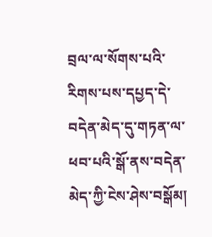བྲལ་ལ་སོགས་པའི་རིགས་པས་དཔྱད་དེ་བདེན་མེད་དུ་གཏན་ལ་ཕབ་པའི་སྒོ་ནས་བདེན་མེད་ཀྱི་ངེས་ཤེས་བསྒོམ།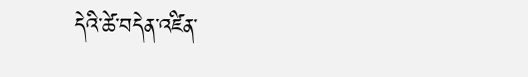དེའི་ཚེ་བདེན་འཛིན་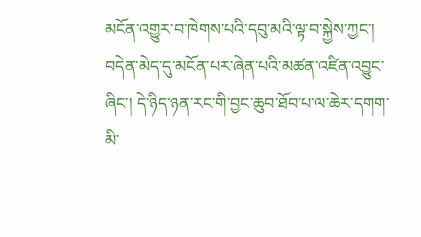མངོན་འགྱུར་བ་ཁེགས་པའི་དབུ་མའི་ལྟ་བ་སྐྱེས་ཀྱང་། བདེན་མེད་དུ་མངོན་པར་ཞེན་པའི་མཚན་འཛིན་འབྱུང་ཞིང་། དེ་ཉིད་ཉན་རང་གི་བྱང་ཆུབ་ཐོབ་པ་ལ་ཆེར་དགག་མི་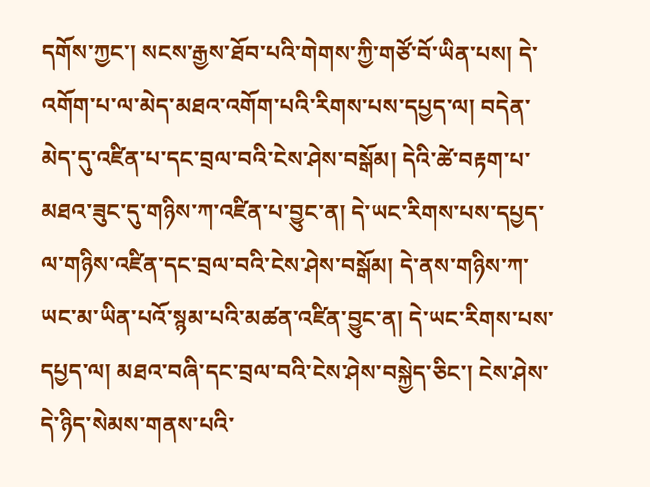དགོས་ཀྱང་། སངས་རྒྱས་ཐོབ་པའི་གེགས་ཀྱི་གཙོ་བོ་ཡིན་པས། དེ་འགོག་པ་ལ་མེད་མཐའ་འགོག་པའི་རིགས་པས་དཔྱད་ལ། བདེན་མེད་དུ་འཛིན་པ་དང་བྲལ་བའི་ངེས་ཤེས་བསྒོམ། དེའི་ཚེ་བརྟག་པ་མཐའ་ཟུང་དུ་གཉིས་ཀ་འཛིན་པ་བྱུང་ན། དེ་ཡང་རིགས་པས་དཔྱད་ལ་གཉིས་འཛིན་དང་བྲལ་བའི་ངེས་ཤེས་བསྒོམ། དེ་ནས་གཉིས་ཀ་ཡང་མ་ཡིན་པའོ་སྙམ་པའི་མཚན་འཛིན་བྱུང་ན། དེ་ཡང་རིགས་པས་དཔྱད་ལ། མཐའ་བཞི་དང་བྲལ་བའི་ངེས་ཤེས་བསྐྱེད་ཅིང་། ངེས་ཤེས་དེ་ཉིད་སེམས་གནས་པའི་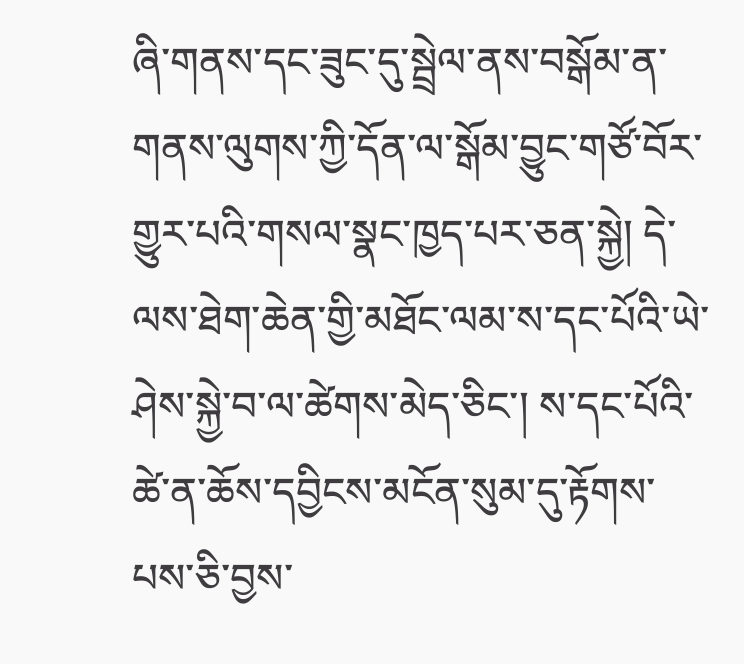ཞི་གནས་དང་ཟུང་དུ་སྦྲེལ་ནས་བསྒོམ་ན་གནས་ལུགས་ཀྱི་དོན་ལ་སྒོམ་བྱུང་གཙོ་བོར་གྱུར་པའི་གསལ་སྣང་ཁྱད་པར་ཅན་སྐྱེ། དེ་ལས་ཐེག་ཆེན་གྱི་མཐོང་ལམ་ས་དང་པོའི་ཡེ་ཤེས་སྐྱེ་བ་ལ་ཚེགས་མེད་ཅིང་། ས་དང་པོའི་ཚེ་ན་ཆོས་དབྱིངས་མངོན་སུམ་དུ་རྟོགས་པས་ཅི་བྱས་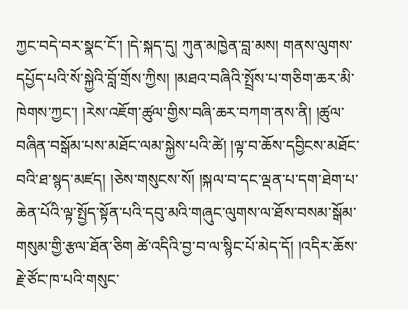ཀྱང་བདེ་བར་སྣང་ངོ་། །དེ་སྐད་དུ། ཀུན་མཁྱེན་བླ་མས། གནས་ལུགས་དཔྱོད་པའི་སོ་སྐྱེའི་བློ་གྲོས་ཀྱིས། །མཐའ་བཞིའི་སྤྲོས་པ་གཅིག་ཆར་མི་ཁེགས་ཀྱང་། །རེས་འཇོག་ཚུལ་གྱིས་བཞི་ཆར་བཀག་ནས་ནི། །ཚུལ་བཞིན་བསྒོམ་པས་མཐོང་ལམ་སྐྱེས་པའི་ཚེ། །ལྟ་བ་ཆོས་དབྱིངས་མཐོང་བའི་ཐ་སྙད་མཛད། །ཅེས་གསུངས་སོ། །སྐལ་བ་དང་ལྡན་པ་དག་ཐེག་པ་ཆེན་པོའི་ལྟ་སྤྱོད་སྟོན་པའི་དབུ་མའི་གཞུང་ལུགས་ལ་ཐོས་བསམ་སྒོམ་གསུམ་གྱི་རྩལ་ཐོན་ཅིག ཚེ་འདིའི་བྱ་བ་ལ་སྙིང་པོ་མེད་དོ། །འདིར་ཆོས་རྗེ་ཙོང་ཁ་པའི་གསུང་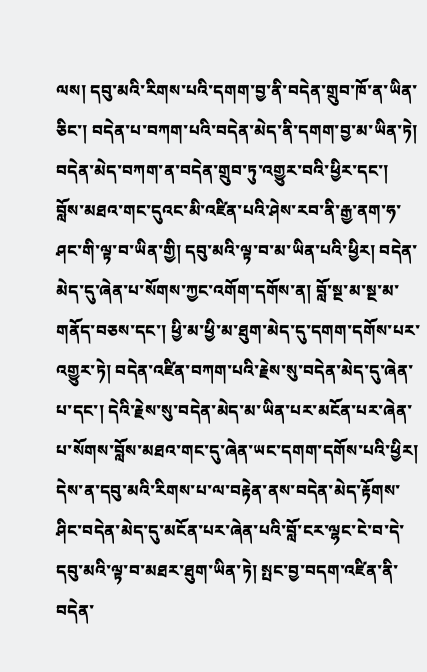ལས། དབུ་མའི་རིགས་པའི་དགག་བྱ་ནི་བདེན་གྲུབ་ཁོ་ན་ཡིན་ཅིང་། བདེན་པ་བཀག་པའི་བདེན་མེད་ནི་དགག་བྱ་མ་ཡིན་ཏེ། བདེན་མེད་བཀག་ན་བདེན་གྲུབ་ཏུ་འགྱུར་བའི་ཕྱིར་དང་། བློས་མཐའ་གང་དུའང་མི་འཛིན་པའི་ཤེས་རབ་ནི་རྒྱ་ནག་ཧ་ཤང་གི་ལྟ་བ་ཡིན་གྱི། དབུ་མའི་ལྟ་བ་མ་ཡིན་པའི་ཕྱིར། བདེན་མེད་དུ་ཞེན་པ་སོགས་ཀྱང་འགོག་དགོས་ན། བློ་སྔ་མ་སྔ་མ་གནོད་བཅས་དང་། ཕྱི་མ་ཕྱི་མ་ཐུག་མེད་དུ་དགག་དགོས་པར་འགྱུར་ཏེ། བདེན་འཛིན་བཀག་པའི་རྗེས་སུ་བདེན་མེད་དུ་ཞེན་པ་དང་། དེའི་རྗེས་སུ་བདེན་མེད་མ་ཡིན་པར་མངོན་པར་ཞེན་པ་སོགས་བློས་མཐའ་གང་དུ་ཞེན་ཡང་དགག་དགོས་པའི་ཕྱིར། དེས་ན་དབུ་མའི་རིགས་པ་ལ་བརྟེན་ནས་བདེན་མེད་རྟོགས་ཤིང་བདེན་མེད་དུ་མངོན་པར་ཞེན་པའི་བློ་ངར་ལྷང་ངེ་བ་དེ་དབུ་མའི་ལྟ་བ་མཐར་ཐུག་ཡིན་ཏེ། སྤང་བྱ་བདག་འཛིན་ནི་བདེན་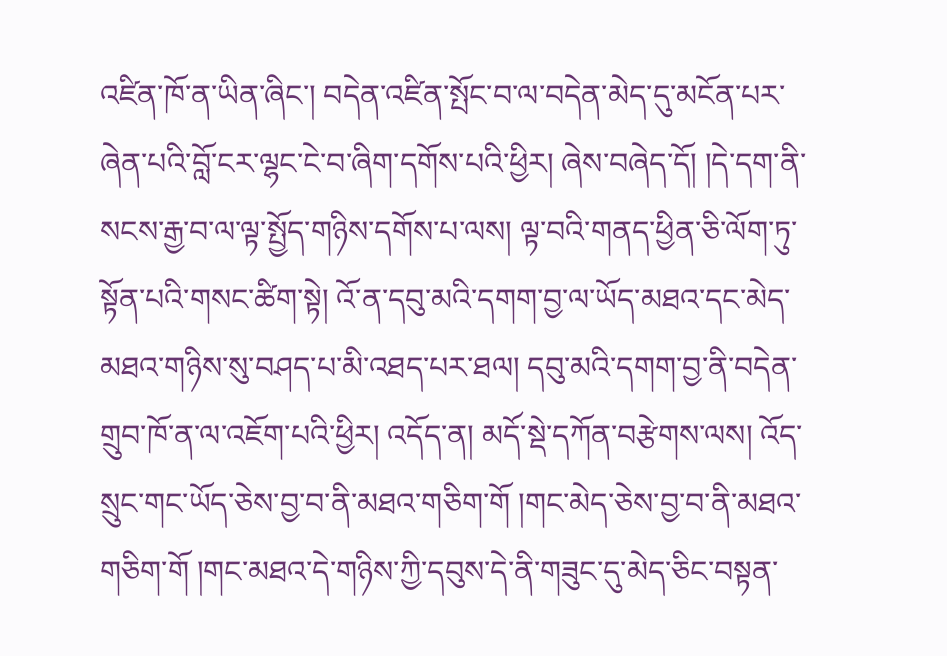འཛིན་ཁོ་ན་ཡིན་ཞིང་། བདེན་འཛིན་སྤོང་བ་ལ་བདེན་མེད་དུ་མངོན་པར་ཞེན་པའི་བློ་ངར་ལྷང་ངེ་བ་ཞིག་དགོས་པའི་ཕྱིར། ཞེས་བཞེད་དོ། །དེ་དག་ནི་སངས་རྒྱ་བ་ལ་ལྟ་སྤྱོད་གཉིས་དགོས་པ་ལས། ལྟ་བའི་གནད་ཕྱིན་ཅི་ལོག་ཏུ་སྟོན་པའི་གསང་ཚིག་སྟེ། འོ་ན་དབུ་མའི་དགག་བྱ་ལ་ཡོད་མཐའ་དང་མེད་མཐའ་གཉིས་སུ་བཤད་པ་མི་འཐད་པར་ཐལ། དབུ་མའི་དགག་བྱ་ནི་བདེན་གྲུབ་ཁོ་ན་ལ་འཇོག་པའི་ཕྱིར། འདོད་ན། མདོ་སྡེ་དཀོན་བརྩེགས་ལས། འོད་སྲུང་གང་ཡོད་ཅེས་བྱ་བ་ནི་མཐའ་གཅིག་གོ །གང་མེད་ཅེས་བྱ་བ་ནི་མཐའ་གཅིག་གོ །གང་མཐའ་དེ་གཉིས་ཀྱི་དབུས་དེ་ནི་གཟུང་དུ་མེད་ཅིང་བསྟན་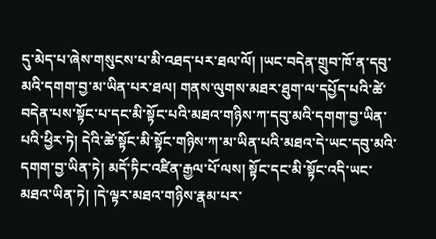དུ་མེད་པ་ཞེས་གསུངས་པ་མི་འཐད་པར་ཐལ་ལོ། །ཡང་བདེན་གྲུབ་ཁོ་ན་དབུ་མའི་དགག་བྱ་མ་ཡིན་པར་ཐལ། གནས་ལུགས་མཐར་ཐུག་ལ་དཔྱོད་པའི་ཚེ་བདེན་པས་སྟོང་པ་དང་མི་སྟོང་པའི་མཐའ་གཉིས་ཀ་དབུ་མའི་དགག་བྱ་ཡིན་པའི་ཕྱིར་ཏེ། དེའི་ཚེ་སྟོང་མི་སྟོང་གཉིས་ཀ་མ་ཡིན་པའི་མཐའ་དེ་ཡང་དབུ་མའི་དགག་བྱ་ཡིན་ཏེ། མདོ་ཏིང་འཛིན་རྒྱལ་པོ་ལས། སྟོང་དང་མི་སྟོང་འདི་ཡང་མཐའ་ཡིན་ཏེ། །དེ་ལྟར་མཐའ་གཉིས་རྣམ་པར་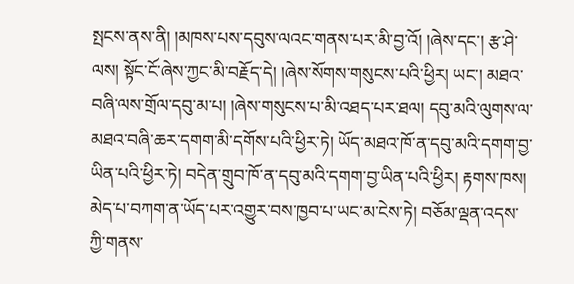སྤངས་ནས་ནི། །མཁས་པས་དབུས་ལའང་གནས་པར་མི་བྱ་འོ། །ཞེས་དང་། རྩ་ཤེ་ལས། སྟོང་ངོ་ཞེས་ཀྱང་མི་བརྗོད་དེ། །ཞེས་སོགས་གསུངས་པའི་ཕྱིར། ཡང་། མཐའ་བཞི་ལས་གྲོལ་དབུ་མ་པ། །ཞེས་གསུངས་པ་མི་འཐད་པར་ཐལ། དབུ་མའི་ལུགས་ལ་མཐའ་བཞི་ཆར་དགག་མི་དགོས་པའི་ཕྱིར་ཏེ། ཡོད་མཐའ་ཁོ་ན་དབུ་མའི་དགག་བྱ་ཡིན་པའི་ཕྱིར་ཏེ། བདེན་གྲུབ་ཁོ་ན་དབུ་མའི་དགག་བྱ་ཡིན་པའི་ཕྱིར། རྟགས་ཁས། མེད་པ་བཀག་ན་ཡོད་པར་འགྱུར་བས་ཁྱབ་པ་ཡང་མ་ངེས་ཏེ། བཅོམ་ལྡན་འདས་ཀྱི་གནས་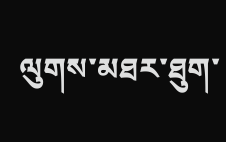ལུགས་མཐར་ཐུག་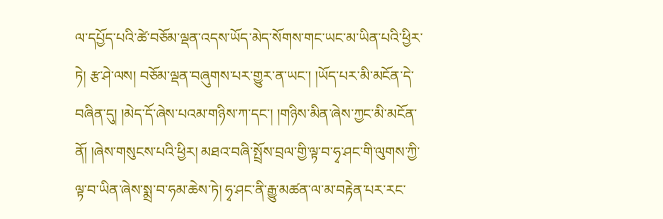ལ་དཔྱོད་པའི་ཚེ་བཅོམ་ལྡན་འདས་ཡོད་མེད་སོགས་གང་ཡང་མ་ཡིན་པའི་ཕྱིར་ཏེ། རྩ་ཤེ་ལས། བཅོམ་ལྡན་བཞུགས་པར་གྱུར་ན་ཡང་། །ཡོད་པར་མི་མངོན་དེ་བཞིན་དུ། །མེད་དོ་ཞེས་པའམ་གཉིས་ཀ་དང་། །གཉིས་མིན་ཞེས་ཀྱང་མི་མངོན་ནོ། །ཞེས་གསུངས་པའི་ཕྱིར། མཐའ་བཞི་སྤྲོས་བྲལ་གྱི་ལྟ་བ་ཧྭ་ཤང་གི་ལུགས་ཀྱི་ལྟ་བ་ཡིན་ཞེས་སྨྲ་བ་ཧམ་ཆེས་ཏེ། ཧྭ་ཤང་ནི་རྒྱུ་མཚན་ལ་མ་བརྟེན་པར་རང་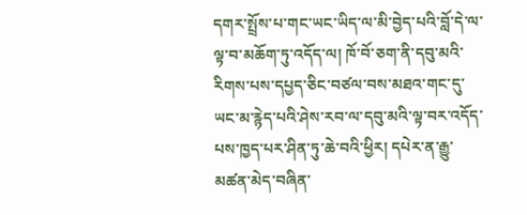དགར་སྤྲོས་པ་གང་ཡང་ཡིད་ལ་མི་བྱེད་པའི་བློ་དེ་ལ་ལྟ་བ་མཆོག་ཏུ་འདོད་ལ། ཁོ་བོ་ཅག་ནི་དབུ་མའི་རིགས་པས་དཔྱད་ཅིང་བཙལ་བས་མཐའ་གང་དུ་ཡང་མ་རྙེད་པའི་ཤེས་རབ་ལ་དབུ་མའི་ལྟ་བར་འདོད་པས་ཁྱད་པར་ཤིན་ཏུ་ཆེ་བའི་ཕྱིར། དཔེར་ན་རྒྱུ་མཚན་མེད་བཞིན་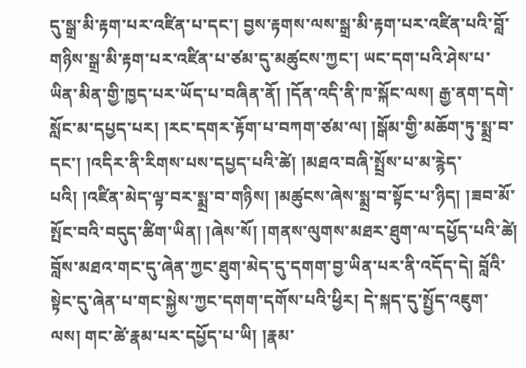དུ་སྒྲ་མི་རྟག་པར་འཛིན་པ་དང་། བྱས་རྟགས་ལས་སྒྲ་མི་རྟག་པར་འཛིན་པའི་བློ་གཉིས་སྒྲ་མི་རྟག་པར་འཛིན་པ་ཙམ་དུ་མཚུངས་ཀྱང་། ཡང་དག་པའི་ཤེས་པ་ཡིན་མིན་གྱི་ཁྱད་པར་ཡོད་པ་བཞིན་ནོ། །དོན་འདི་ནི་ཁ་སྐོང་ལས། རྒྱ་ནག་དགེ་སློང་མ་དཔྱད་པར། །རང་དགར་རྟོག་པ་བཀག་ཙམ་ལ། །སྒོམ་གྱི་མཆོག་ཏུ་སྨྲ་བ་དང་། །འདིར་ནི་རིགས་པས་དཔྱད་པའི་ཚེ། །མཐའ་བཞི་སྤྲོས་པ་མ་རྙེད་པའི། །འཛིན་མེད་ལྟ་བར་སྨྲ་བ་གཉིས། །མཚུངས་ཞེས་སྨྲ་བ་སྟོང་པ་ཉིད། །ཟབ་མོ་སྤོང་བའི་བདུད་ཚིག་ཡིན། །ཞེས་སོ། །གནས་ལུགས་མཐར་ཐུག་ལ་དཔྱོད་པའི་ཚེ། བློས་མཐའ་གང་དུ་ཞེན་ཀྱང་ཐུག་མེད་དུ་དགག་བྱ་ཡིན་པར་ནི་འདོད་དེ། བློའི་སྟེང་དུ་ཞེན་པ་གང་སྐྱེས་ཀྱང་དགག་དགོས་པའི་ཕྱིར། དེ་སྐད་དུ་སྤྱོད་འཇུག་ལས། གང་ཚེ་རྣམ་པར་དཔྱོད་པ་ཡི། །རྣམ་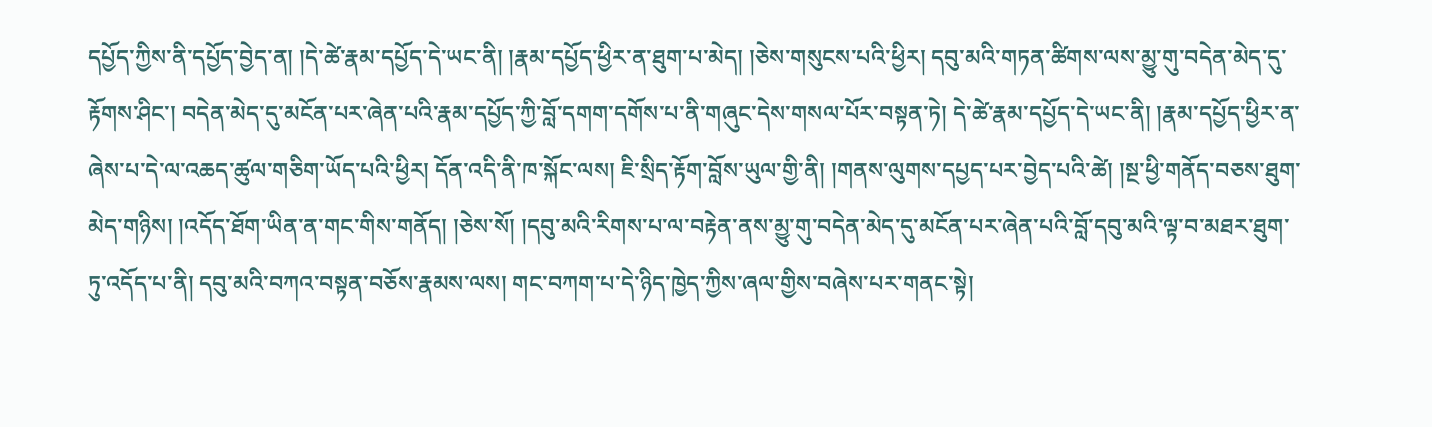དཔྱོད་ཀྱིས་ནི་དཔྱོད་བྱེད་ན། །དེ་ཚེ་རྣམ་དཔྱོད་དེ་ཡང་ནི། །རྣམ་དཔྱོད་ཕྱིར་ན་ཐུག་པ་མེད། །ཅེས་གསུངས་པའི་ཕྱིར། དབུ་མའི་གཏན་ཚིགས་ལས་མྱུ་གུ་བདེན་མེད་དུ་རྟོགས་ཤིང་། བདེན་མེད་དུ་མངོན་པར་ཞེན་པའི་རྣམ་དཔྱོད་ཀྱི་བློ་དགག་དགོས་པ་ནི་གཞུང་དེས་གསལ་པོར་བསྟན་ཏེ། དེ་ཚེ་རྣམ་དཔྱོད་དེ་ཡང་ནི། །རྣམ་དཔྱོད་ཕྱིར་ན་ཞེས་པ་དེ་ལ་འཆད་ཚུལ་གཅིག་ཡོད་པའི་ཕྱིར། དོན་འདི་ནི་ཁ་སྐོང་ལས། ཇི་སྲིད་རྟོག་བློས་ཡུལ་གྱི་ནི། །གནས་ལུགས་དཔྱད་པར་བྱེད་པའི་ཚེ། །སྔ་ཕྱི་གནོད་བཅས་ཐུག་མེད་གཉིས། །འདོད་ཐོག་ཡིན་ན་གང་གིས་གནོད། །ཅེས་སོ། །དབུ་མའི་རིགས་པ་ལ་བརྟེན་ནས་མྱུ་གུ་བདེན་མེད་དུ་མངོན་པར་ཞེན་པའི་བློ་དབུ་མའི་ལྟ་བ་མཐར་ཐུག་ཏུ་འདོད་པ་ནི། དབུ་མའི་བཀའ་བསྟན་བཅོས་རྣམས་ལས། གང་བཀག་པ་དེ་ཉིད་ཁྱེད་ཀྱིས་ཞལ་གྱིས་བཞེས་པར་གནང་སྟེ།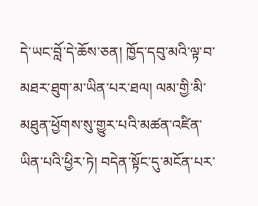དེ་ཡང་བློ་དེ་ཆོས་ཅན། ཁྱོད་དབུ་མའི་ལྟ་བ་མཐར་ཐུག་མ་ཡིན་པར་ཐལ། ལམ་གྱི་མི་མཐུན་ཕྱོགས་སུ་གྱུར་པའི་མཚན་འཛིན་ཡིན་པའི་ཕྱིར་ཏེ། བདེན་སྟོང་དུ་མངོན་པར་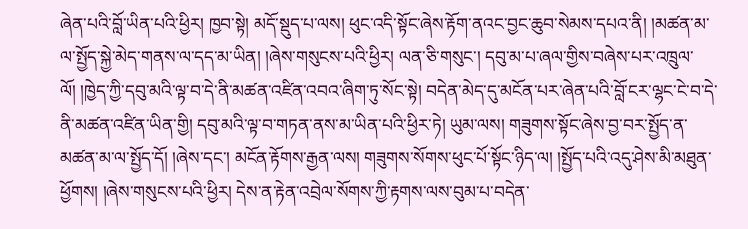ཞེན་པའི་བློ་ཡིན་པའི་ཕྱིར། ཁྱབ་སྟེ། མདོ་སྡུད་པ་ལས། ཕུང་འདི་སྟོང་ཞེས་རྟོག་ནའང་བྱང་ཆུབ་སེམས་དཔའ་ནི། །མཚན་མ་ལ་སྤྱོད་སྐྱེ་མེད་གནས་ལ་དད་མ་ཡིན། །ཞེས་གསུངས་པའི་ཕྱིར། ལན་ཅི་གསུང་། དབུ་མ་པ་ཞལ་གྱིས་བཞེས་པར་འཁྲུལ་ལོ། །ཁྱེད་ཀྱི་དབུ་མའི་ལྟ་བ་དེ་ནི་མཚན་འཛིན་འབའ་ཞིག་ཏུ་སོང་སྟེ། བདེན་མེད་དུ་མངོན་པར་ཞེན་པའི་བློ་ངར་ལྷང་ངེ་བ་དེ་ནི་མཚན་འཛིན་ཡིན་གྱི། དབུ་མའི་ལྟ་བ་གཏན་ནས་མ་ཡིན་པའི་ཕྱིར་ཏེ། ཡུམ་ལས། གཟུགས་སྟོང་ཞེས་བྱ་བར་སྤྱོད་ན་མཚན་མ་ལ་སྤྱོད་དོ། །ཞེས་དང་། མངོན་རྟོགས་རྒྱན་ལས། གཟུགས་སོགས་ཕུང་པོ་སྟོང་ཉིད་ལ། །སྤྱོད་པའི་འདུ་ཤེས་མི་མཐུན་ཕྱོགས། །ཞེས་གསུངས་པའི་ཕྱིར། དེས་ན་རྟེན་འབྲེལ་སོགས་ཀྱི་རྟགས་ལས་བུམ་པ་བདེན་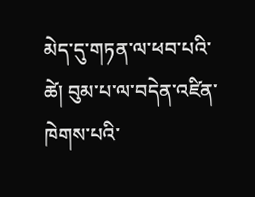མེད་དུ་གཏན་ལ་ཕབ་པའི་ཚེ། བུམ་པ་ལ་བདེན་འཛིན་ཁེགས་པའི་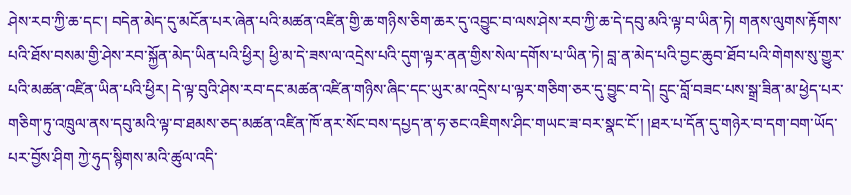ཤེས་རབ་ཀྱི་ཆ་དང་། བདེན་མེད་དུ་མངོན་པར་ཞེན་པའི་མཚན་འཛིན་གྱི་ཆ་གཉིས་ཅིག་ཆར་དུ་འབྱུང་བ་ལས་ཤེས་རབ་ཀྱི་ཆ་དེ་དབུ་མའི་ལྟ་བ་ཡིན་ཏེ། གནས་ལུགས་རྟོགས་པའི་ཐོས་བསམ་གྱི་ཤེས་རབ་སྐྱོན་མེད་ཡིན་པའི་ཕྱིར། ཕྱི་མ་དེ་ཟས་ལ་འདྲེས་པའི་དུག་ལྟར་ནན་གྱིས་སེལ་དགོས་པ་ཡིན་ཏེ། བླ་ན་མེད་པའི་བྱང་ཆུབ་ཐོབ་པའི་གེགས་སུ་གྱུར་པའི་མཚན་འཛིན་ཡིན་པའི་ཕྱིར། དེ་ལྟ་བུའི་ཤེས་རབ་དང་མཚན་འཛིན་གཉིས་ཞིང་དང་ཡུར་མ་འདྲེས་པ་ལྟར་གཅིག་ཅར་དུ་བྱུང་བ་དེ། དྲུང་བློ་བཟང་པས་སྒྲ་ཟིན་མ་ཕྱེད་པར་གཅིག་ཏུ་འཁྲུལ་ནས་དབུ་མའི་ལྟ་བ་ཐམས་ཅད་མཚན་འཛིན་ཁོ་ནར་སོང་བས་དཔྱད་ན་ཧ་ཅང་འཇིགས་ཤིང་གཡང་ཟ་བར་སྣང་ངོ་། །ཐར་པ་དོན་དུ་གཉེར་བ་དག་བག་ཡོད་པར་བྱོས་ཤིག ཀྱེ་ཧུད་སྙིགས་མའི་ཚུལ་འདི་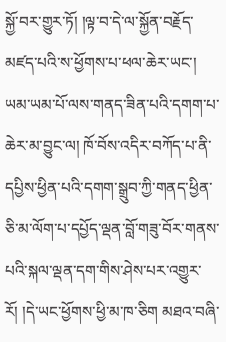སྐྱོ་བར་གྱུར་ཏོ། །ལྟ་བ་དེ་ལ་སྐྱོན་བརྗོད་མཛད་པའི་ས་ཕྱོགས་པ་ཕལ་ཆེར་ཡང་། ཡམ་ཡམ་པོ་ལས་གནད་ཟིན་པའི་དགག་པ་ཆེར་མ་བྱུང་ལ། ཁོ་བོས་འདིར་བཀོད་པ་ནི་དཔྱིས་ཕྱིན་པའི་དགག་སྒྲུབ་ཀྱི་གནད་ཕྱིན་ཅི་མ་ལོག་པ་དཔྱོད་ལྡན་བློ་གཟུ་བོར་གནས་པའི་སྐལ་ལྡན་དག་གིས་ཤེས་པར་འགྱུར་རོ། །དེ་ཡང་ཕྱོགས་ཕྱི་མ་ཁ་ཅིག མཐའ་བཞི་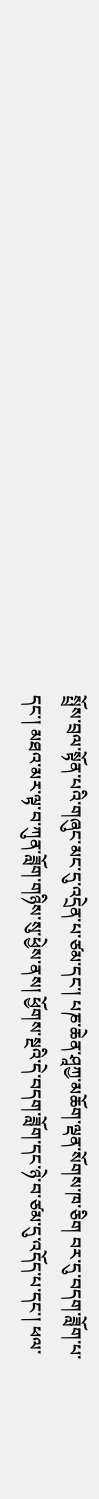སྤྲོས་བྲལ་སྟོན་པའི་གཞུང་མང་དུ་འདྲེན་པ་ཙམ་དང་། པཎ་ཆེན་ཤཱཀྱ་མཆོག་ལྡན་སོགས་ཁ་ཅིག བར་དུ་བདག་ཟློག་པ་དང་། མཐའ་མར་ལྟ་བ་ཀུན་ཟློག་གཉིས་སུ་ཕྱེས་ནས། ཕྱོགས་སྔའི་དེ་བདག་ཟློག་དང་ཉེ་བ་ཙམ་དུ་འདོད་པ་དང་། ཕལ་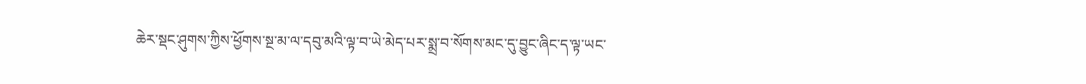ཆེར་སྡང་ཤུགས་ཀྱིས་ཕྱོགས་སྔ་མ་ལ་དབུ་མའི་ལྟ་བ་ཡེ་མེད་པར་སྨྲ་བ་སོགས་མང་དུ་བྱུང་ཞིང་ད་ལྟ་ཡང་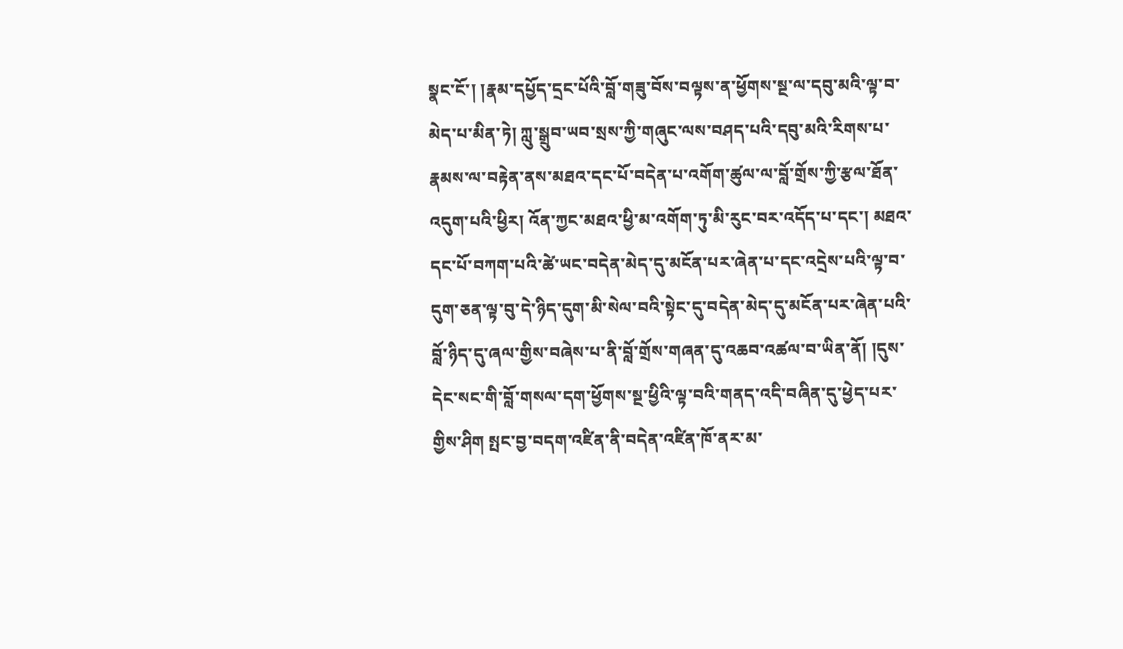སྣང་ངོ་། །རྣམ་དཔྱོད་དྲང་པོའི་བློ་གཟུ་བོས་བལྟས་ན་ཕྱོགས་སྔ་ལ་དབུ་མའི་ལྟ་བ་མེད་པ་མིན་ཏེ། ཀླུ་སྒྲུབ་ཡབ་སྲས་ཀྱི་གཞུང་ལས་བཤད་པའི་དབུ་མའི་རིགས་པ་རྣམས་ལ་བརྟེན་ནས་མཐའ་དང་པོ་བདེན་པ་འགོག་ཚུལ་ལ་བློ་གྲོས་ཀྱི་རྩལ་ཐོན་འདུག་པའི་ཕྱིར། འོན་ཀྱང་མཐའ་ཕྱི་མ་འགོག་ཏུ་མི་རུང་བར་འདོད་པ་དང་། མཐའ་དང་པོ་བཀག་པའི་ཚེ་ཡང་བདེན་མེད་དུ་མངོན་པར་ཞེན་པ་དང་འདྲེས་པའི་ལྟ་བ་དུག་ཅན་ལྟ་བུ་དེ་ཉིད་དུག་མི་སེལ་བའི་སྟེང་དུ་བདེན་མེད་དུ་མངོན་པར་ཞེན་པའི་བློ་ཉིད་དུ་ཞལ་གྱིས་བཞེས་པ་ནི་བློ་གྲོས་གཞན་དུ་འཆབ་འཚལ་བ་ཡིན་ནོ། །དུས་དེང་སང་གི་བློ་གསལ་དག་ཕྱོགས་སྔ་ཕྱིའི་ལྟ་བའི་གནད་འདི་བཞིན་དུ་ཕྱེད་པར་གྱིས་ཤིག སྤང་བྱ་བདག་འཛིན་ནི་བདེན་འཛིན་ཁོ་ནར་མ་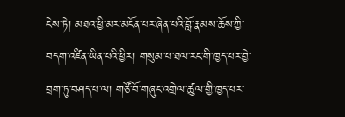ངེས་ཏེ། མཐའ་ཕྱི་མར་མངོན་པར་ཞེན་པའི་བློ་རྣམས་ཆོས་ཀྱི་བདག་འཛིན་ཡིན་པའི་ཕྱིར། གསུམ་པ་ཐལ་རང་གི་ཁྱད་པར་བྱེ་བྲག་ཏུ་བཤད་པ་ལ། གཙོ་བོ་གཞུང་འགྲེལ་ཚུལ་གྱི་ཁྱད་པར་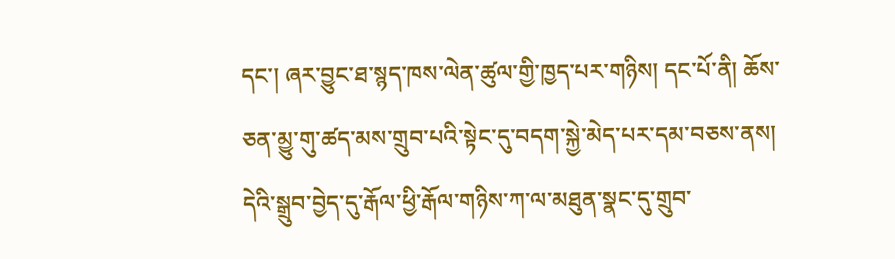དང་། ཞར་བྱུང་ཐ་སྙད་ཁས་ལེན་ཚུལ་གྱི་ཁྱད་པར་གཉིས། དང་པོ་ནི། ཆོས་ཅན་མྱུ་གུ་ཚད་མས་གྲུབ་པའི་སྟེང་དུ་བདག་སྐྱེ་མེད་པར་དམ་བཅས་ནས། དེའི་སྒྲུབ་བྱེད་དུ་རྒོལ་ཕྱི་རྒོལ་གཉིས་ཀ་ལ་མཐུན་སྣང་དུ་གྲུབ་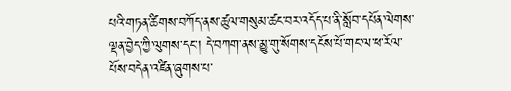པའི་གཏན་ཚིགས་བཀོད་ནས་ཚུལ་གསུམ་ཚང་བར་འདོད་པ་ནི་སློབ་དཔོན་ལེགས་ལྡན་བྱེད་ཀྱི་ལུགས་དང་། དེ་བཀག་ནས་མྱུ་གུ་སོགས་དངོས་པོ་གང་ལ་ཕ་རོལ་པོས་བདེན་འཛིན་ཞུགས་པ་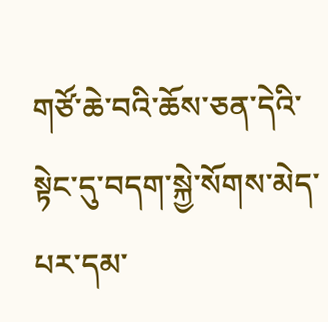གཙོ་ཆེ་བའི་ཆོས་ཅན་དེའི་སྟེང་དུ་བདག་སྐྱེ་སོགས་མེད་པར་དམ་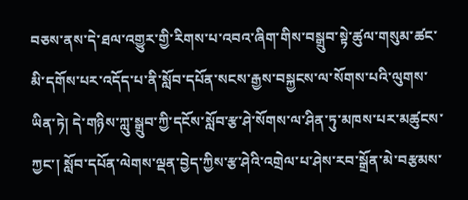བཅས་ནས་དེ་ཐལ་འགྱུར་གྱི་རིགས་པ་འབའ་ཞིག་གིས་བསྒྲུབ་སྟེ་ཚུལ་གསུམ་ཚང་མི་དགོས་པར་འདོད་པ་ནི་སློབ་དཔོན་སངས་རྒྱས་བསྐྱངས་ལ་སོགས་པའི་ལུགས་ཡིན་ཏེ། དེ་གཉིས་ཀླུ་སྒྲུབ་ཀྱི་དངོས་སློབ་རྩ་ཤེ་སོགས་ལ་ཤིན་ཏུ་མཁས་པར་མཚུངས་ཀྱང་། སློབ་དཔོན་ལེགས་ལྡན་བྱེད་ཀྱིས་རྩ་ཤེའི་འགྲེལ་པ་ཤེས་རབ་སྒྲོན་མེ་བརྩམས་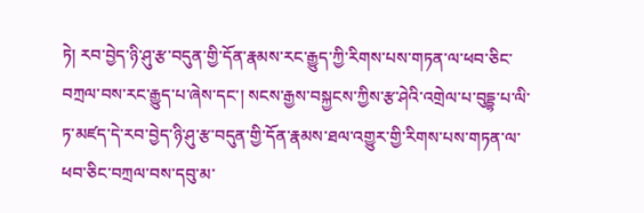ཏེ། རབ་བྱེད་ཉི་ཤུ་རྩ་བདུན་གྱི་དོན་རྣམས་རང་རྒྱུད་ཀྱི་རིགས་པས་གཏན་ལ་ཕབ་ཅིང་བཀྲལ་བས་རང་རྒྱུད་པ་ཞེས་དང་། སངས་རྒྱས་བསྐྱངས་ཀྱིས་རྩ་ཤེའི་འགྲེལ་པ་བུདྡྷ་པ་ལི་ཏ་མཛད་དེ་རབ་བྱེད་ཉི་ཤུ་རྩ་བདུན་གྱི་དོན་རྣམས་ཐལ་འགྱུར་གྱི་རིགས་པས་གཏན་ལ་ཕབ་ཅིང་བཀྲལ་བས་དབུ་མ་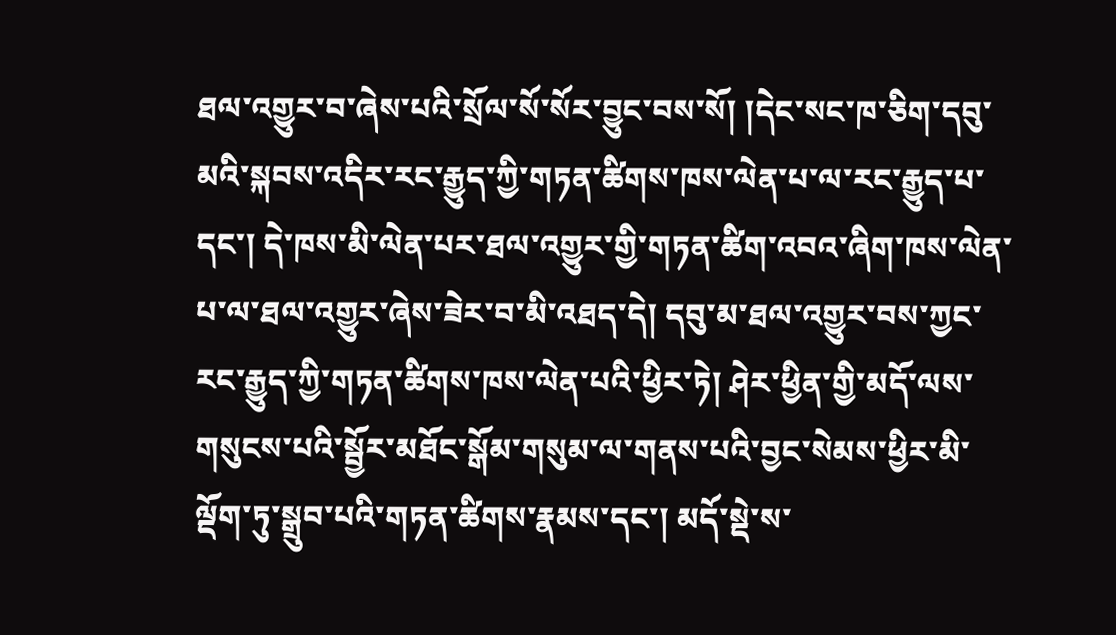ཐལ་འགྱུར་བ་ཞེས་པའི་སྲོལ་སོ་སོར་བྱུང་བས་སོ། །དེང་སང་ཁ་ཅིག་དབུ་མའི་སྐབས་འདིར་རང་རྒྱུད་ཀྱི་གཏན་ཚིགས་ཁས་ལེན་པ་ལ་རང་རྒྱུད་པ་དང་། དེ་ཁས་མི་ལེན་པར་ཐལ་འགྱུར་གྱི་གཏན་ཚིག་འབའ་ཞིག་ཁས་ལེན་པ་ལ་ཐལ་འགྱུར་ཞེས་ཟེར་བ་མི་འཐད་དེ། དབུ་མ་ཐལ་འགྱུར་བས་ཀྱང་རང་རྒྱུད་ཀྱི་གཏན་ཚིགས་ཁས་ལེན་པའི་ཕྱིར་ཏེ། ཤེར་ཕྱིན་གྱི་མདོ་ལས་གསུངས་པའི་སྦྱོར་མཐོང་སྒོམ་གསུམ་ལ་གནས་པའི་བྱང་སེམས་ཕྱིར་མི་ལྡོག་ཏུ་སྒྲུབ་པའི་གཏན་ཚིགས་རྣམས་དང་། མདོ་སྡེ་ས་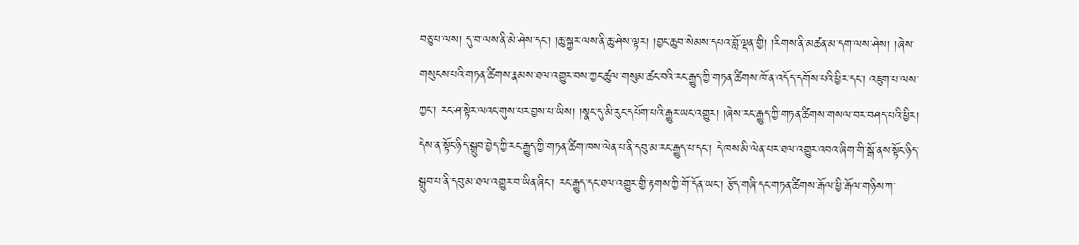བཅུ་པ་ལས། དུ་བ་ལས་ནི་མེ་ཤེས་དང་། །ཆུ་སྐྱར་ལས་ནི་ཆུ་ཤེས་ལྟར། །བྱང་ཆུབ་སེམས་དཔའ་བློ་ལྡན་གྱི། །རིགས་ནི་མཚན་མ་དག་ལས་ཤེས། །ཞེས་གསུངས་པའི་གཏན་ཚིགས་རྣམས་ཐལ་འགྱུར་བས་ཀྱང་ཚུལ་གསུམ་ཚང་བའི་རང་རྒྱུད་ཀྱི་གཏན་ཚིགས་ཁོ་ན་འདོད་དགོས་པའི་ཕྱིར་དང་། འཇུག་པ་ལས་ཀྱང་། རང་ཤ་སྟེར་ལའང་གུས་པར་བྱས་པ་ཡིས། །སྣང་དུ་མི་རུང་དཔོག་པའི་རྒྱུར་ཡང་འགྱུར། །ཞེས་རང་རྒྱུད་ཀྱི་གཏན་ཚིགས་གསལ་བར་བཤད་པའི་ཕྱིར། དེས་ན་སྟོང་ཉིད་སྒྲུབ་བྱེད་ཀྱི་རང་རྒྱུད་ཀྱི་གཏན་ཚིག་ཁས་ལེན་པ་ནི་དབུ་མ་རང་རྒྱུད་པ་དང་། དེ་ཁས་མི་ལེན་པར་ཐལ་འགྱུར་འབའ་ཞིག་གི་སྒོ་ནས་སྟོང་ཉིད་སྒྲུབ་པ་ནི་དབུ་མ་ཐལ་འགྱུར་བ་ཡིན་ཞིང་། རང་རྒྱུད་དང་ཐལ་འགྱུར་གྱི་རྟགས་ཀྱི་གོ་དོན་ཡང་། རྩོད་གཞི་དང་གཏན་ཚིགས་རྒོལ་ཕྱི་རྒོལ་གཉིས་ཀ་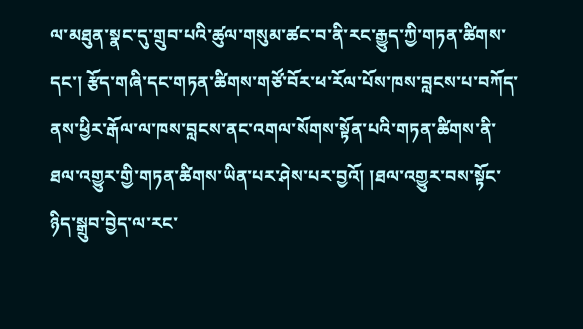ལ་མཐུན་སྣང་དུ་གྲུབ་པའི་ཚུལ་གསུམ་ཚང་བ་ནི་རང་རྒྱུད་ཀྱི་གཏན་ཚིགས་དང་། རྩོད་གཞི་དང་གཏན་ཚིགས་གཙོ་བོར་ཕ་རོལ་པོས་ཁས་བླངས་པ་བཀོད་ནས་ཕྱིར་རྒོལ་ལ་ཁས་བླངས་ནང་འགལ་སོགས་སྟོན་པའི་གཏན་ཚིགས་ནི་ཐལ་འགྱུར་གྱི་གཏན་ཚིགས་ཡིན་པར་ཤེས་པར་བྱའོ། །ཐལ་འགྱུར་བས་སྟོང་ཉིད་སྒྲུབ་བྱེད་ལ་རང་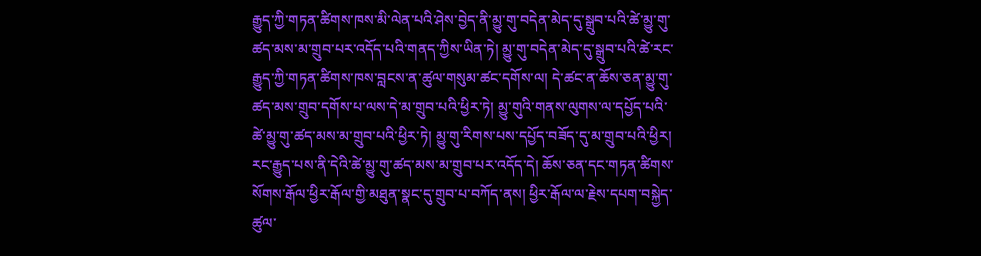རྒྱུད་ཀྱི་གཏན་ཚིགས་ཁས་མི་ལེན་པའི་ཤེས་བྱེད་ནི་མྱུ་གུ་བདེན་མེད་དུ་སྒྲུབ་པའི་ཚེ་མྱུ་གུ་ཚད་མས་མ་གྲུབ་པར་འདོད་པའི་གནད་ཀྱིས་ཡིན་ཏེ། མྱུ་གུ་བདེན་མེད་དུ་སྒྲུབ་པའི་ཚེ་རང་རྒྱུད་ཀྱི་གཏན་ཚིགས་ཁས་བླངས་ན་ཚུལ་གསུམ་ཚང་དགོས་ལ། དེ་ཚང་ན་ཆོས་ཅན་མྱུ་གུ་ཚད་མས་གྲུབ་དགོས་པ་ལས་དེ་མ་གྲུབ་པའི་ཕྱིར་ཏེ། མྱུ་གུའི་གནས་ལུགས་ལ་དཔྱོད་པའི་ཚེ་མྱུ་གུ་ཚད་མས་མ་གྲུབ་པའི་ཕྱིར་ཏེ། མྱུ་གུ་རིགས་པས་དཔྱོད་བཟོད་དུ་མ་གྲུབ་པའི་ཕྱིར། རང་རྒྱུད་པས་ནི་དེའི་ཚེ་མྱུ་གུ་ཚད་མས་མ་གྲུབ་པར་འདོད་དེ། ཆོས་ཅན་དང་གཏན་ཚིགས་སོགས་རྒོལ་ཕྱིར་རྒོལ་གྱི་མཐུན་སྣང་དུ་གྲུབ་པ་བཀོད་ནས། ཕྱིར་རྒོལ་ལ་རྗེས་དཔག་བསྐྱེད་ཚུལ་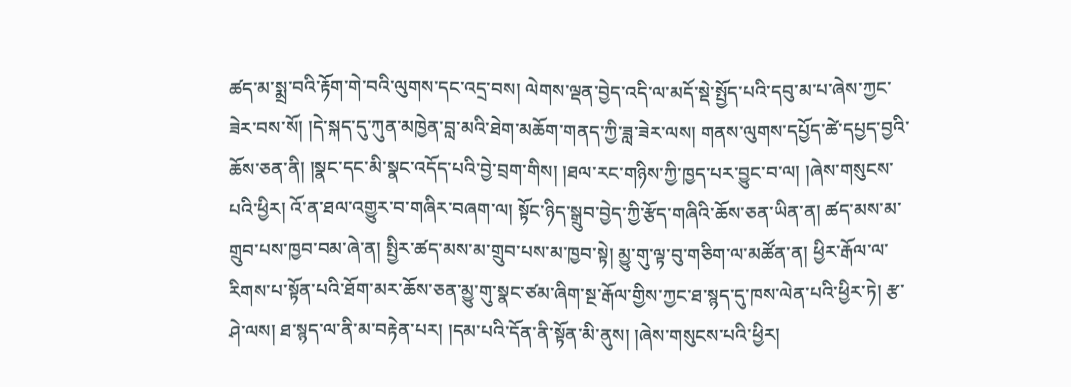ཚད་མ་སྨྲ་བའི་རྟོག་གེ་བའི་ལུགས་དང་འདྲ་བས། ལེགས་ལྡན་བྱེད་འདི་ལ་མདོ་སྡེ་སྤྱོད་པའི་དབུ་མ་པ་ཞེས་ཀྱང་ཟེར་བས་སོ། །དེ་སྐད་དུ་ཀུན་མཁྱེན་བླ་མའི་ཐེག་མཆོག་གནད་ཀྱི་ཟླ་ཟེར་ལས། གནས་ལུགས་དཔྱོད་ཚེ་དཔྱད་བྱའི་ཆོས་ཅན་ནི། །སྣང་དང་མི་སྣང་འདོད་པའི་བྱེ་བྲག་གིས། །ཐལ་རང་གཉིས་ཀྱི་ཁྱད་པར་བྱུང་བ་ལ། །ཞེས་གསུངས་པའི་ཕྱིར། འོ་ན་ཐལ་འགྱུར་བ་གཞིར་བཞག་ལ། སྟོང་ཉིད་སྒྲུབ་བྱེད་ཀྱི་རྩོད་གཞིའི་ཆོས་ཅན་ཡིན་ན། ཚད་མས་མ་གྲུབ་པས་ཁྱབ་བམ་ཞེ་ན། སྤྱིར་ཚད་མས་མ་གྲུབ་པས་མ་ཁྱབ་སྟེ། མྱུ་གུ་ལྟ་བུ་གཅིག་ལ་མཚོན་ན། ཕྱིར་རྒོལ་ལ་རིགས་པ་སྟོན་པའི་ཐོག་མར་ཆོས་ཅན་མྱུ་གུ་སྣང་ཙམ་ཞིག་སྔ་རྒོལ་གྱིས་ཀྱང་ཐ་སྙད་དུ་ཁས་ལེན་པའི་ཕྱིར་ཏེ། རྩ་ཤེ་ལས། ཐ་སྙད་ལ་ནི་མ་བརྟེན་པར། །དམ་པའི་དོན་ནི་སྟོན་མི་ནུས། །ཞེས་གསུངས་པའི་ཕྱིར།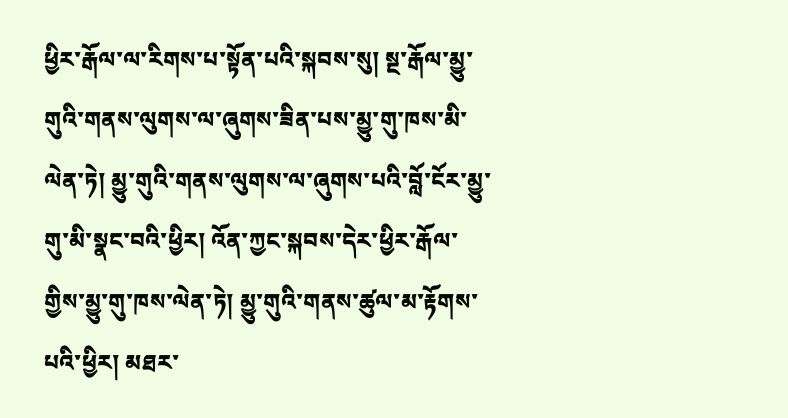ཕྱིར་རྒོལ་ལ་རིགས་པ་སྟོན་པའི་སྐབས་སུ། སྔ་རྒོལ་མྱུ་གུའི་གནས་ལུགས་ལ་ཞུགས་ཟིན་པས་མྱུ་གུ་ཁས་མི་ལེན་ཏེ། མྱུ་གུའི་གནས་ལུགས་ལ་ཞུགས་པའི་བློ་ངོར་མྱུ་གུ་མི་སྣང་བའི་ཕྱིར། འོན་ཀྱང་སྐབས་དེར་ཕྱིར་རྒོལ་གྱིས་མྱུ་གུ་ཁས་ལེན་ཏེ། མྱུ་གུའི་གནས་ཚུལ་མ་རྟོགས་པའི་ཕྱིར། མཐར་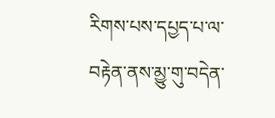རིགས་པས་དཔྱད་པ་ལ་བརྟེན་ནས་མྱུ་གུ་བདེན་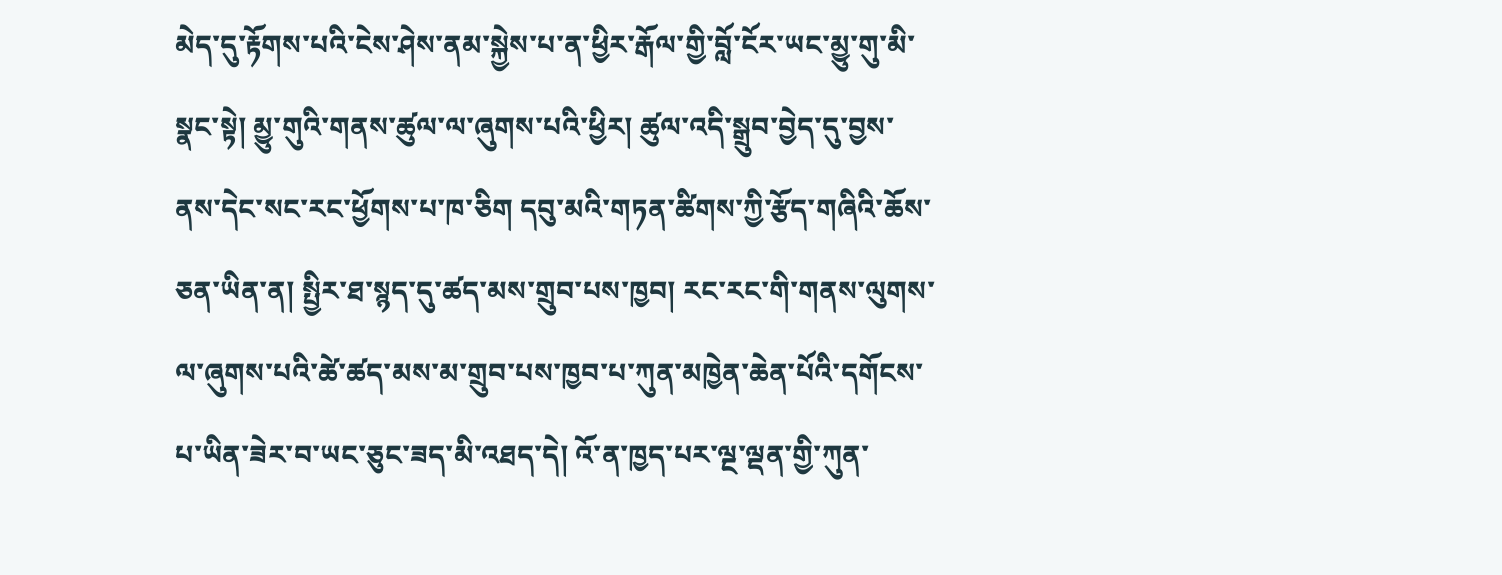མེད་དུ་རྟོགས་པའི་ངེས་ཤེས་ནམ་སྐྱེས་པ་ན་ཕྱིར་རྒོལ་གྱི་བློ་ངོར་ཡང་མྱུ་གུ་མི་སྣང་སྟེ། མྱུ་གུའི་གནས་ཚུལ་ལ་ཞུགས་པའི་ཕྱིར། ཚུལ་འདི་སྒྲུབ་བྱེད་དུ་བྱས་ནས་དེང་སང་རང་ཕྱོགས་པ་ཁ་ཅིག དབུ་མའི་གཏན་ཚིགས་ཀྱི་རྩོད་གཞིའི་ཆོས་ཅན་ཡིན་ན། སྤྱིར་ཐ་སྙད་དུ་ཚད་མས་གྲུབ་པས་ཁྱབ། རང་རང་གི་གནས་ལུགས་ལ་ཞུགས་པའི་ཚེ་ཚད་མས་མ་གྲུབ་པས་ཁྱབ་པ་ཀུན་མཁྱེན་ཆེན་པོའི་དགོངས་པ་ཡིན་ཟེར་བ་ཡང་ཅུང་ཟད་མི་འཐད་དེ། འོ་ན་ཁྱད་པར་ལྔ་ལྡན་གྱི་ཀུན་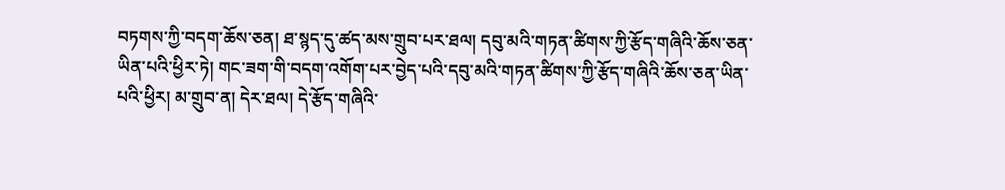བཏགས་ཀྱི་བདག་ཆོས་ཅན། ཐ་སྙད་དུ་ཚད་མས་གྲུབ་པར་ཐལ། དབུ་མའི་གཏན་ཚིགས་ཀྱི་རྩོད་གཞིའི་ཆོས་ཅན་ཡིན་པའི་ཕྱིར་ཏེ། གང་ཟག་གི་བདག་འགོག་པར་བྱེད་པའི་དབུ་མའི་གཏན་ཚིགས་ཀྱི་རྩོད་གཞིའི་ཆོས་ཅན་ཡིན་པའི་ཕྱིར། མ་གྲུབ་ན། དེར་ཐལ། དེ་རྩོད་གཞིའི་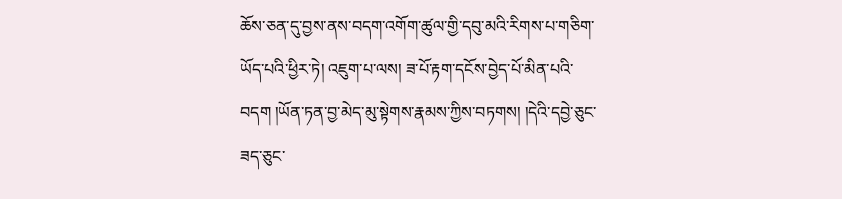ཆོས་ཅན་དུ་བྱས་ནས་བདག་འགོག་ཚུལ་གྱི་དབུ་མའི་རིགས་པ་གཅིག་ཡོད་པའི་ཕྱིར་ཏེ། འཇུག་པ་ལས། ཟ་པོ་རྟག་དངོས་བྱེད་པོ་མིན་པའི་བདག །ཡོན་ཏན་བྱ་མེད་མུ་སྟེགས་རྣམས་ཀྱིས་བཏགས། །དེའི་དབྱེ་ཅུང་ཟད་ཅུང་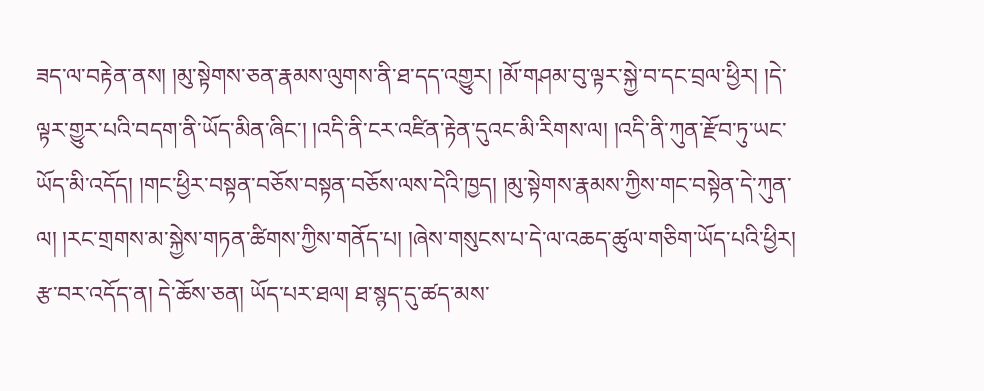ཟད་ལ་བརྟེན་ནས། །མུ་སྟེགས་ཅན་རྣམས་ལུགས་ནི་ཐ་དད་འགྱུར། །མོ་གཤམ་བུ་ལྟར་སྐྱེ་བ་དང་བྲལ་ཕྱིར། །དེ་ལྟར་གྱུར་པའི་བདག་ནི་ཡོད་མིན་ཞིང་། །འདི་ནི་ངར་འཛིན་རྟེན་དུའང་མི་རིགས་ལ། །འདི་ནི་ཀུན་རྫོབ་ཏུ་ཡང་ཡོད་མི་འདོད། །གང་ཕྱིར་བསྟན་བཅོས་བསྟན་བཅོས་ལས་དེའི་ཁྱད། །མུ་སྟེགས་རྣམས་ཀྱིས་གང་བསྟེན་དེ་ཀུན་ལ། །རང་གྲགས་མ་སྐྱེས་གཏན་ཚིགས་ཀྱིས་གནོད་པ། །ཞེས་གསུངས་པ་དེ་ལ་འཆད་ཚུལ་གཅིག་ཡོད་པའི་ཕྱིར། རྩ་བར་འདོད་ན། དེ་ཆོས་ཅན། ཡོད་པར་ཐལ། ཐ་སྙད་དུ་ཚད་མས་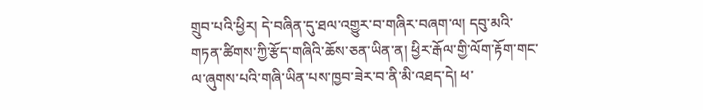གྲུབ་པའི་ཕྱིར། དེ་བཞིན་དུ་ཐལ་འགྱུར་བ་གཞིར་བཞག་ལ། དབུ་མའི་གཏན་ཚིགས་ཀྱི་རྩོད་གཞིའི་ཆོས་ཅན་ཡིན་ན། ཕྱིར་རྒོལ་གྱི་ལོག་རྟོག་གང་ལ་ཞུགས་པའི་གཞི་ཡིན་པས་ཁྱབ་ཟེར་བ་ནི་མི་འཐད་དེ། ཕ་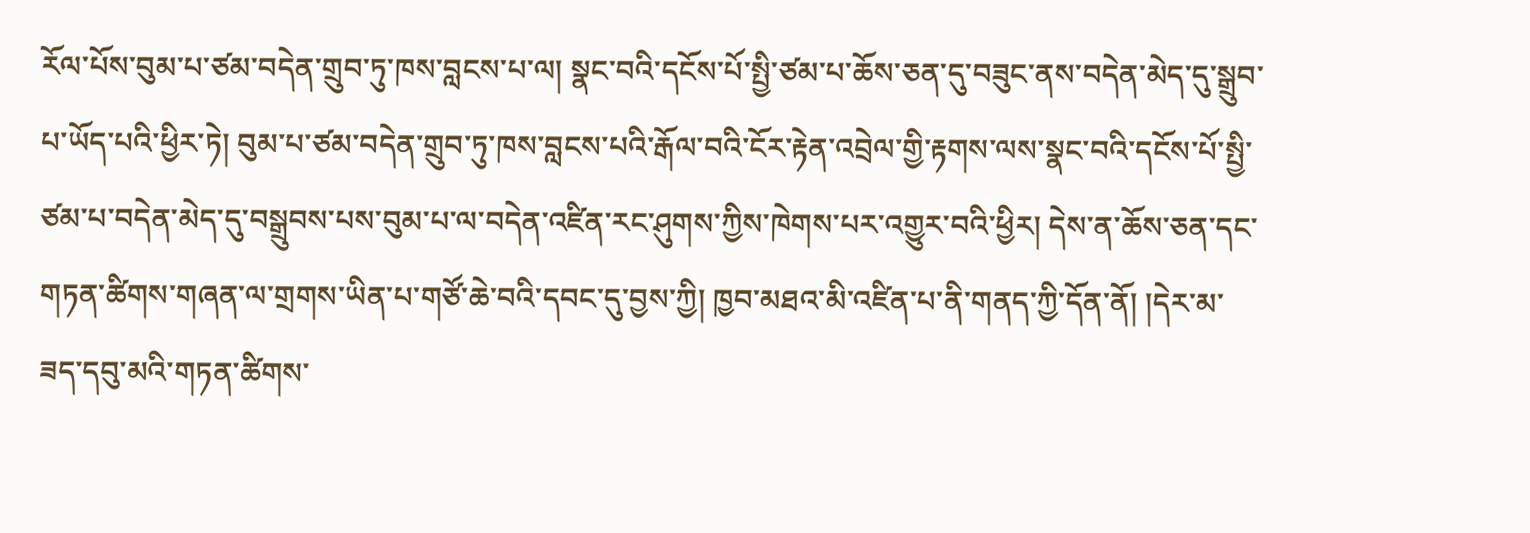རོལ་པོས་བུམ་པ་ཙམ་བདེན་གྲུབ་ཏུ་ཁས་བླངས་པ་ལ། སྣང་བའི་དངོས་པོ་སྤྱི་ཙམ་པ་ཆོས་ཅན་དུ་བཟུང་ནས་བདེན་མེད་དུ་སྒྲུབ་པ་ཡོད་པའི་ཕྱིར་ཏེ། བུམ་པ་ཙམ་བདེན་གྲུབ་ཏུ་ཁས་བླངས་པའི་རྒོལ་བའི་ངོར་རྟེན་འབྲེལ་གྱི་རྟགས་ལས་སྣང་བའི་དངོས་པོ་སྤྱི་ཙམ་པ་བདེན་མེད་དུ་བསྒྲུབས་པས་བུམ་པ་ལ་བདེན་འཛིན་རང་ཤུགས་ཀྱིས་ཁེགས་པར་འགྱུར་བའི་ཕྱིར། དེས་ན་ཆོས་ཅན་དང་གཏན་ཚིགས་གཞན་ལ་གྲགས་ཡིན་པ་གཙོ་ཆེ་བའི་དབང་དུ་བྱས་ཀྱི། ཁྱབ་མཐའ་མི་འཛིན་པ་ནི་གནད་ཀྱི་དོན་ནོ། །དེར་མ་ཟད་དབུ་མའི་གཏན་ཚིགས་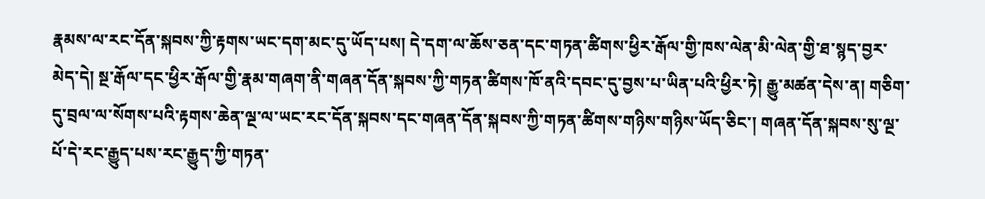རྣམས་ལ་རང་དོན་སྐབས་ཀྱི་རྟགས་ཡང་དག་མང་དུ་ཡོད་པས། དེ་དག་ལ་ཆོས་ཅན་དང་གཏན་ཚིགས་ཕྱིར་རྒོལ་གྱི་ཁས་ལེན་མི་ལེན་གྱི་ཐ་སྙད་བྱར་མེད་དེ། སྔ་རྒོལ་དང་ཕྱིར་རྒོལ་གྱི་རྣམ་གཞག་ནི་གཞན་དོན་སྐབས་ཀྱི་གཏན་ཚིགས་ཁོ་ནའི་དབང་དུ་བྱས་པ་ཡིན་པའི་ཕྱིར་ཏེ། རྒྱུ་མཚན་དེས་ན། གཅིག་དུ་བྲལ་ལ་སོགས་པའི་རྟགས་ཆེན་ལྔ་ལ་ཡང་རང་དོན་སྐབས་དང་གཞན་དོན་སྐབས་ཀྱི་གཏན་ཚིགས་གཉིས་གཉིས་ཡོད་ཅིང་། གཞན་དོན་སྐབས་སུ་ལྔ་པོ་དེ་རང་རྒྱུད་པས་རང་རྒྱུད་ཀྱི་གཏན་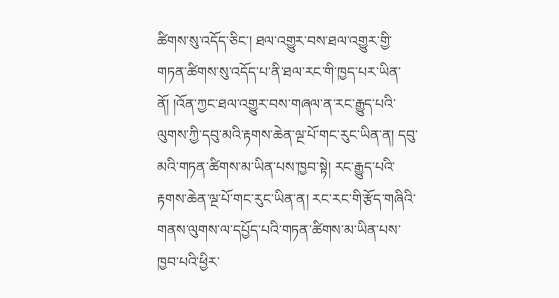ཚིགས་སུ་འདོད་ཅིང་། ཐལ་འགྱུར་བས་ཐལ་འགྱུར་གྱི་གཏན་ཚིགས་སུ་འདོད་པ་ནི་ཐལ་རང་གི་ཁྱད་པར་ཡིན་ནོ། །འོན་ཀྱང་ཐལ་འགྱུར་བས་གཞལ་ན་རང་རྒྱུད་པའི་ལུགས་ཀྱི་དབུ་མའི་རྟགས་ཆེན་ལྔ་པོ་གང་རུང་ཡིན་ན། དབུ་མའི་གཏན་ཚིགས་མ་ཡིན་པས་ཁྱབ་སྟེ། རང་རྒྱུད་པའི་རྟགས་ཆེན་ལྔ་པོ་གང་རུང་ཡིན་ན། རང་རང་གི་རྩོད་གཞིའི་གནས་ལུགས་ལ་དཔྱོད་པའི་གཏན་ཚིགས་མ་ཡིན་པས་ཁྱབ་པའི་ཕྱིར་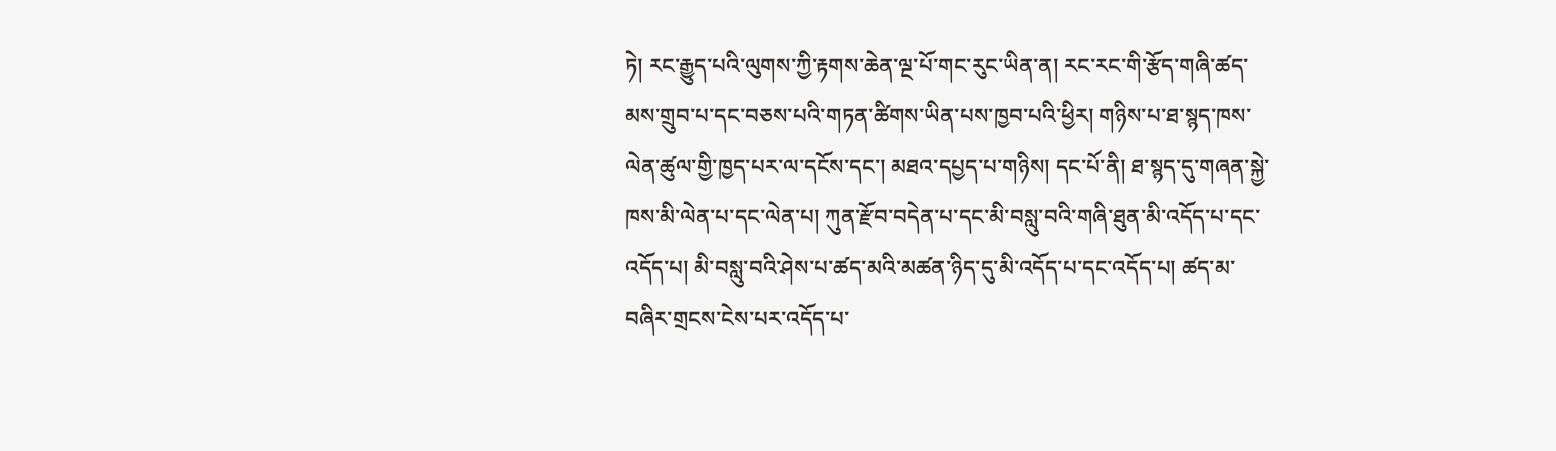ཏེ། རང་རྒྱུད་པའི་ལུགས་ཀྱི་རྟགས་ཆེན་ལྔ་པོ་གང་རུང་ཡིན་ན། རང་རང་གི་རྩོད་གཞི་ཚད་མས་གྲུབ་པ་དང་བཅས་པའི་གཏན་ཚིགས་ཡིན་པས་ཁྱབ་པའི་ཕྱིར། གཉིས་པ་ཐ་སྙད་ཁས་ལེན་ཚུལ་གྱི་ཁྱད་པར་ལ་དངོས་དང་། མཐའ་དཔྱད་པ་གཉིས། དང་པོ་ནི། ཐ་སྙད་དུ་གཞན་སྐྱེ་ཁས་མི་ལེན་པ་དང་ལེན་པ། ཀུན་རྫོབ་བདེན་པ་དང་མི་བསླུ་བའི་གཞི་ཐུན་མི་འདོད་པ་དང་འདོད་པ། མི་བསླུ་བའི་ཤེས་པ་ཚད་མའི་མཚན་ཉིད་དུ་མི་འདོད་པ་དང་འདོད་པ། ཚད་མ་བཞིར་གྲངས་ངེས་པར་འདོད་པ་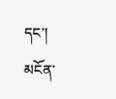དང་། མངོན་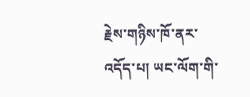རྗེས་གཉིས་ཁོ་ནར་འདོད་པ། ཡང་ལོག་གི་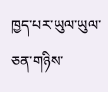ཁྱད་པར་ཡུལ་ཡུལ་ཅན་གཉིས་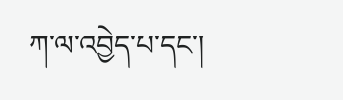ཀ་ལ་འབྱེད་པ་དང་།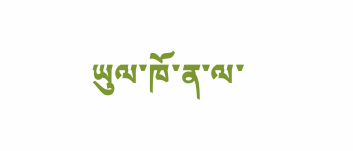ཡུལ་ཁོ་ན་ལ་